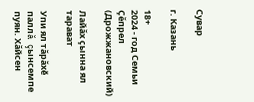Сувар

г. Казань

18+
2024 - год Семьи
Çĕпрел (Дрожжановский)

Лайăх çынна ял тарават

Упи ял тăрăхӗ паллă çынсемпе пуян. Хăйсен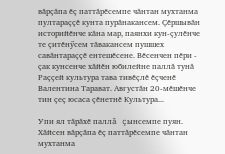вăрçăпа ӗç паттăрӗсемпе чăнтан мухтанма пултараççӗ кунта пурăнакансем. Çӗршывăн историйӗнче кăна мар, паянхи кун-çулӗнче те çитӗнӳсем тăвакансем пушшех савăнтараççӗ ентешӗсене. Вӗсенчен пӗри - çак кунсенче хăйӗн юбилейне паллă тунă Раççей культура тава тивӗçлӗ ӗçченӗ Валентина Тарават. Августăн 20-мӗшӗнче тин çеç юсаса çӗнетнӗ Культура...

Упи ял тăрăхӗ паллă çынсемпе пуян. Хăйсен вăрçăпа ӗç паттăрӗсемпе чăнтан мухтанма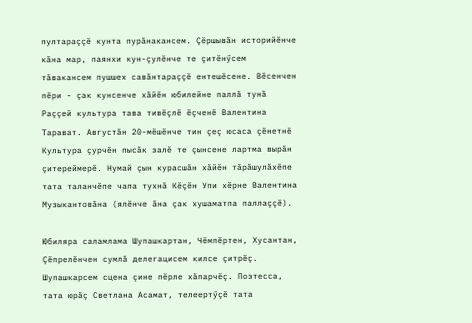пултараççӗ кунта пурăнакансем. Çӗршывăн историйӗнче кăна мар, паянхи кун-çулӗнче те çитӗнӳсем тăвакансем пушшех савăнтараççӗ ентешӗсене. Вӗсенчен пӗри - çак кунсенче хăйӗн юбилейне паллă тунă Раççей культура тава тивӗçлӗ ӗçченӗ Валентина Тарават. Августăн 20-мӗшӗнче тин çеç юсаса çӗнетнӗ Культура çурчӗн пысăк залӗ те çынсене лартма вырăн çитереймерӗ. Нумай çын курасшăн хăйӗн тăрăшулăхӗпе тата таланчӗпе чапа тухнă Кӗçӗн Упи хӗрне Валентина Музыкантовăна (ялӗнче ăна çак хушаматпа паллаççӗ).

Юбиляра саламлама Шупашкартан, Чӗмпӗртен, Хусантан, Çӗпрелӗнчен сумлă делегацисем килсе çитрӗç. Шупашкарсем сцена çине пӗрле хăпарчӗç. Поэтесса, тата юрăç Светлана Асамат, телеертӳçӗ тата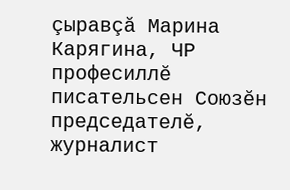çыравçă Марина Карягина, ЧР професиллӗ писательсен Союзӗн председателӗ, журналист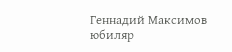Геннадий Максимов юбиляр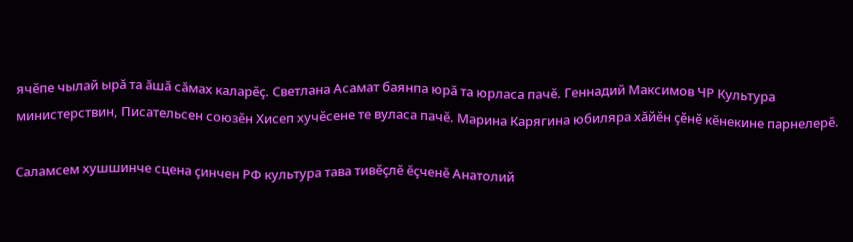ячӗпе чылай ырă та ăшă сăмах каларӗç. Светлана Асамат баянпа юрă та юрласа пачӗ. Геннадий Максимов ЧР Культура министерствин, Писательсен союзӗн Хисеп хучӗсене те вуласа пачӗ. Марина Карягина юбиляра хăйӗн çӗнӗ кӗнекине парнелерӗ.

Саламсем хушшинче сцена çинчен РФ культура тава тивӗçлӗ ӗçченӗ Анатолий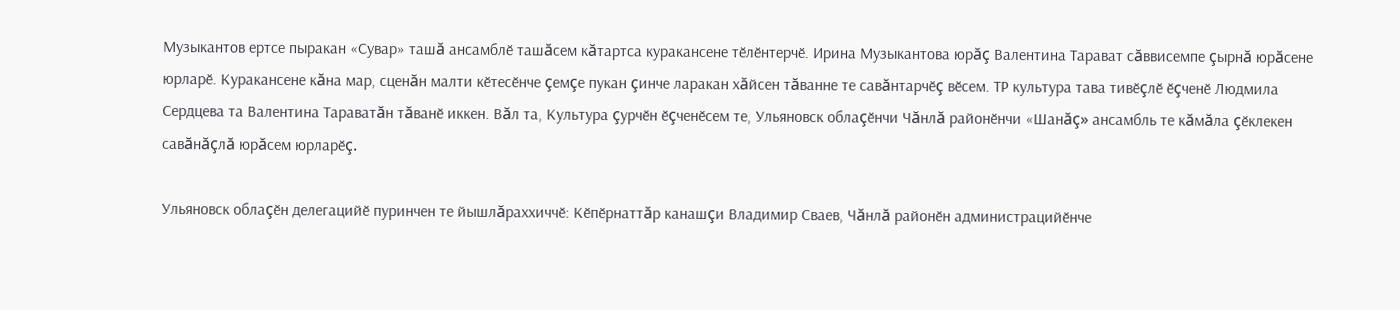Музыкантов ертсе пыракан «Сувар» ташă ансамблӗ ташăсем кăтартса куракансене тӗлӗнтерчӗ. Ирина Музыкантова юрăç Валентина Тарават сăввисемпе çырнă юрăсене юрларӗ. Куракансене кăна мар, сценăн малти кӗтесӗнче çемçе пукан çинче ларакан хăйсен тăванне те савăнтарчӗç вӗсем. ТР культура тава тивӗçлӗ ӗçченӗ Людмила Сердцева та Валентина Тараватăн тăванӗ иккен. Вăл та, Культура çурчӗн ӗçченӗсем те, Ульяновск облаçӗнчи Чăнлă районӗнчи «Шанăç» ансамбль те кăмăла çӗклекен савăнăçлă юрăсем юрларӗç.

Ульяновск облаçӗн делегацийӗ пуринчен те йышлăраххиччӗ: Кӗпӗрнаттăр канашçи Владимир Сваев, Чăнлă районӗн администрацийӗнче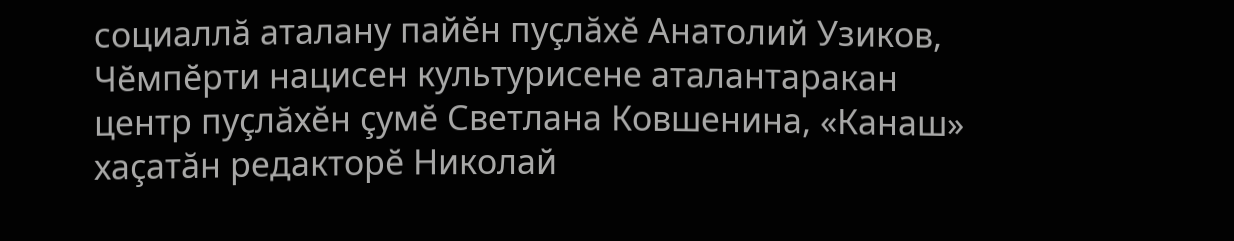социаллă аталану пайӗн пуçлăхӗ Анатолий Узиков, Чӗмпӗрти нацисен культурисене аталантаракан центр пуçлăхӗн çумӗ Светлана Ковшенина, «Канаш» хаçатăн редакторӗ Николай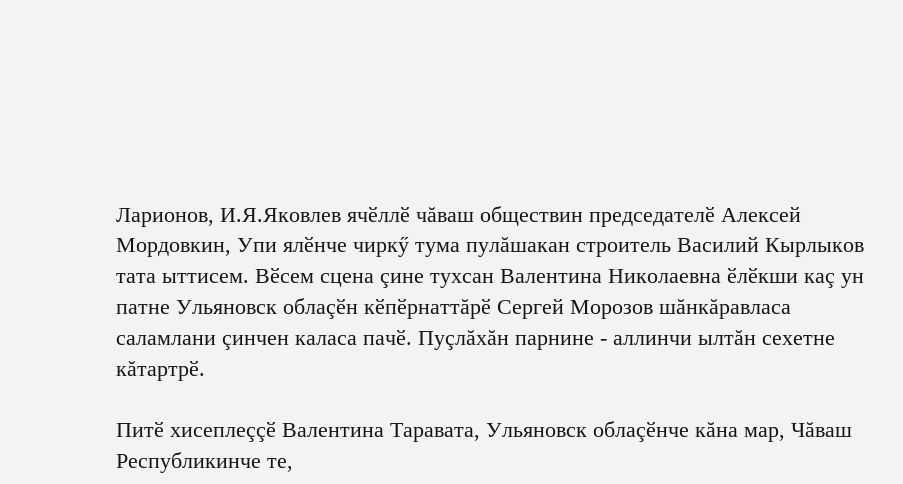Ларионов, И.Я.Яковлев ячӗллӗ чăваш обществин председателӗ Алексей Мордовкин, Упи ялӗнче чиркӳ тума пулăшакан строитель Василий Кырлыков тата ыттисем. Вӗсем сцена çине тухсан Валентина Николаевна ӗлӗкши каç ун патне Ульяновск облаçӗн кӗпӗрнаттăрӗ Сергей Морозов шăнкăравласа саламлани çинчен каласа пачӗ. Пуçлăхăн парнине - аллинчи ылтăн сехетне кăтартрӗ.

Питӗ хисеплеççӗ Валентина Таравата, Ульяновск облаçӗнче кăна мар, Чăваш Республикинче те,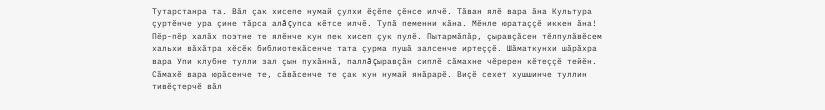Тутарстанра та. Вăл çак хисепе нумай çулхи ӗçӗпе çӗнсе илчӗ. Тăван ялӗ вара ăна Культура çуртӗнче ура çине тăрса алă çупса кӗтсе илчӗ. Тупă пеменни кăна. Мӗнле юратаççӗ иккен ăна! Пӗр-пӗр халăх поэтне те ялӗнче кун пек хисеп çук пулӗ. Пытармăпăр, çыравçăсен тӗлпулăвӗсем хальхи вăхăтра хӗсӗк библиотекăсенче тата çурма пушă залсенче иртеççӗ. Шăматкунхи шăрăхра вара Упи клубне тулли зал çын пухăннă, паллă çыравçăн сиплӗ сăмахне чӗререн кӗтеççӗ тейӗн. Сăмахӗ вара юрăсенче те, сăвăсенче те çак кун нумай янăрарӗ. Виçӗ сехет хушшинче туллин тивӗçтерчӗ вăл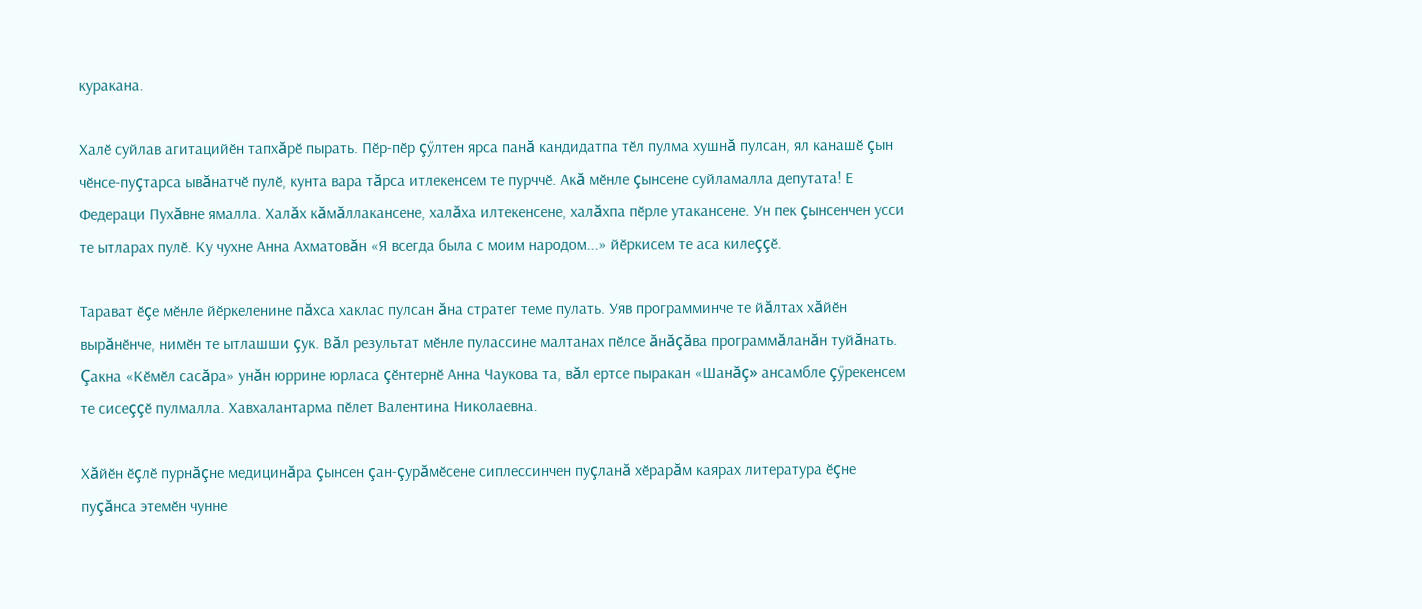куракана.

Халӗ суйлав агитацийӗн тапхăрӗ пырать. Пӗр-пӗр çӳлтен ярса панă кандидатпа тӗл пулма хушнă пулсан, ял канашӗ çын чӗнсе-пуçтарса ывăнатчӗ пулӗ, кунта вара тăрса итлекенсем те пурччӗ. Акă мӗнле çынсене суйламалла депутата! Е Федераци Пухăвне ямалла. Халăх кăмăллакансене, халăха илтекенсене, халăхпа пӗрле утакансене. Ун пек çынсенчен усси те ытларах пулӗ. Ку чухне Анна Ахматовăн «Я всегда была с моим народом...» йӗркисем те аса килеççӗ.

Тарават ӗçе мӗнле йӗркеленине пăхса хаклас пулсан ăна стратег теме пулать. Уяв программинче те йăлтах хăйӗн вырăнӗнче, нимӗн те ытлашши çук. Вăл результат мӗнле пулассине малтанах пӗлсе ăнăçăва программăланăн туйăнать. Çакна «Кӗмӗл сасăра» унăн юррине юрласа çӗнтернӗ Анна Чаукова та, вăл ертсе пыракан «Шанăç» ансамбле çӳрекенсем те сисеççӗ пулмалла. Хавхалантарма пӗлет Валентина Николаевна.

Хăйӗн ӗçлӗ пурнăçне медицинăра çынсен çан-çурăмӗсене сиплессинчен пуçланă хӗрарăм каярах литература ӗçне пуçăнса этемӗн чунне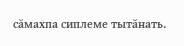сăмахпа сиплеме тытăнать.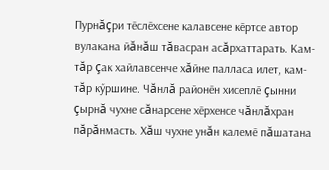Пурнăçри тӗслӗхсене калавсене кӗртсе автор вулакана йăнăш тăвасран асăрхаттарать. Кам-тăр çак хайлавсенче хăйне палласа илет, кам-тăр кӳршине. Чăнлă районӗн хисеплӗ çынни çырнă чухне сăнарсене хӗрхенсе чăнлăхран пăрăнмасть. Хăш чухне унăн калемӗ пăшатана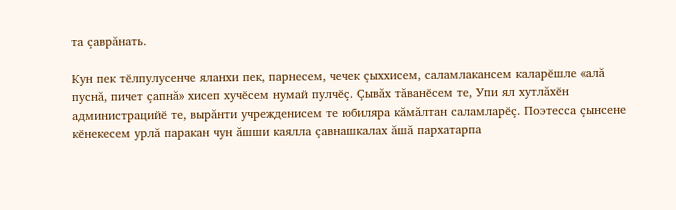та çаврăнать.

Кун пек тӗлпулусенче яланхи пек, парнесем, чечек çыххисем, саламлакансем каларӗшле «алă пуснă, пичет çапнă» хисеп хучӗсем нумай пулчӗç. Çывăх тăванӗсем те, Упи ял хутлăхӗн администрацийӗ те, вырăнти учрежденисем те юбиляра кăмăлтан саламларӗç. Поэтесса çынсене кӗнекесем урлă паракан чун ăшши каялла çавнашкалах ăшă пархатарпа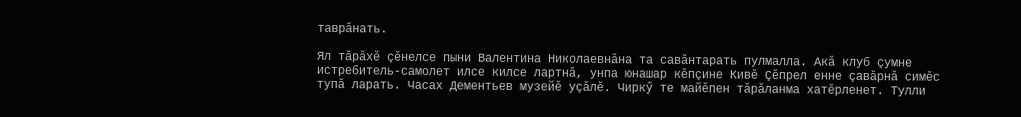таврăнать.

Ял тăрăхӗ çӗнелсе пыни Валентина Николаевнăна та савăнтарать пулмалла. Акă клуб çумне истребитель-самолет илсе килсе лартнă, унпа юнашар кӗпçине Кивӗ Çӗпрел енне çавăрнă симӗс тупă ларать. Часах Дементьев музейӗ уçăлӗ. Чиркӳ те майӗпен тăрăланма хатӗрленет. Тулли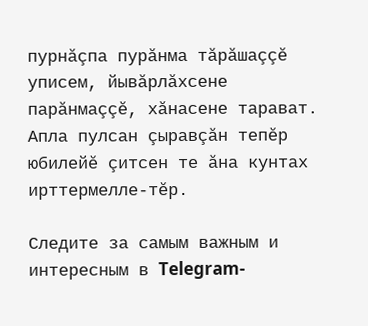пурнăçпа пурăнма тăрăшаççӗ уписем, йывăрлăхсене парăнмаççӗ, хăнасене тарават. Апла пулсан çыравçăн тепӗр юбилейӗ çитсен те ăна кунтах ирттермелле-тӗр.

Следите за самым важным и интересным в Telegram-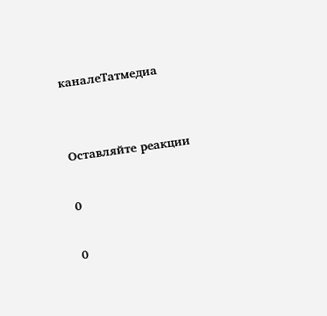каналеТатмедиа


Оставляйте реакции

0

0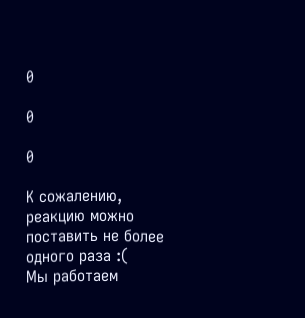0

0

0

К сожалению, реакцию можно поставить не более одного раза :(
Мы работаем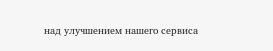над улучшением нашего сервиса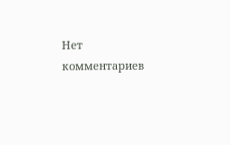Нет комментариев